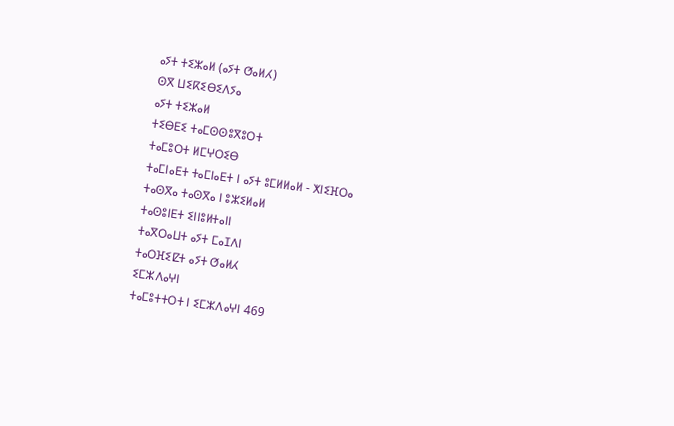ⴰⵢⵜ ⵜⵉⵣⴰⵍ (ⴰⵢⵜ ⵚⴰⵍⵃ)
ⵙⴳ ⵡⵉⴽⵉⴱⵉⴷⵢⴰ
ⴰⵢⵜ ⵜⵉⵣⴰⵍ
ⵜⵉⴱⴹⵉ ⵜⴰⵎⵙⵙⵓⴳⵓⵔⵜ
ⵜⴰⵎⵓⵔⵜ ⵍⵎⵖⵔⵉⴱ
ⵜⴰⵎⵏⴰⴹⵜ ⵜⴰⵎⵏⴰⴹⵜ ⵏ ⴰⵢⵜ ⵓⵎⵍⵍⴰⵍ - ⵅⵏⵉⴼⵔⴰ
ⵜⴰⵙⴳⴰ ⵜⴰⵙⴳⴰ ⵏ ⵓⵣⵉⵍⴰⵍ
ⵜⴰⵙⵓⵏⴹⵜ ⵉⵏⵏⵓⵍⵜⴰⵏⵏ
ⵜⴰⴳⵔⴰⵡⵜ ⴰⵢⵜ ⵎⴰⵊⴷⵏ
ⵜⴰⵔⴼⵉⵇⵜ ⴰⵢⵜ ⵚⴰⵍⵃ
ⵉⵎⵣⴷⴰⵖⵏ
ⵜⴰⵎⵓⵜⵜⵔⵜ ⵏ ⵉⵎⵣⴷⴰⵖⵏ 469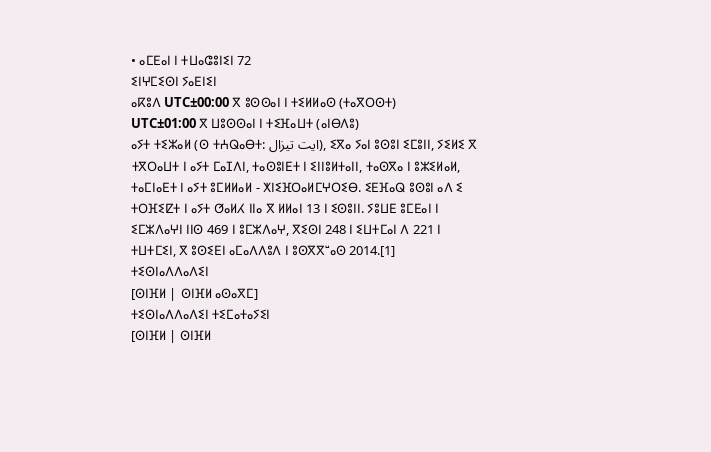• ⴰⵎⴹⴰⵏ ⵏ ⵜⵡⴰⵛⵓⵏⵉⵏ 72
ⵉⵏⵖⵎⵉⵙⵏ ⵢⴰⴹⵏⵉⵏ
ⴰⴽⵓⴷ UTC±00:00 ⴳ ⵓⵙⵙⴰⵏ ⵏ ⵜⵉⵍⵍⴰⵙ (ⵜⴰⴳⵔⵙⵜ)
UTC±01:00 ⴳ ⵡⵓⵙⵙⴰⵏ ⵏ ⵜⵉⴼⴰⵡⵜ (ⴰⵏⴱⴷⵓ)
ⴰⵢⵜ ⵜⵉⵣⴰⵍ (ⵙ ⵜⵄⵕⴰⴱⵜ: ايت تيزال), ⵉⴳⴰ ⵢⴰⵏ ⵓⵙⵓⵏ ⵉⵎⵓⵏⵏ, ⵢⵉⵍⵉ ⴳ ⵜⴳⵔⴰⵡⵜ ⵏ ⴰⵢⵜ ⵎⴰⵊⴷⵏ, ⵜⴰⵙⵓⵏⴹⵜ ⵏ ⵉⵏⵏⵓⵍⵜⴰⵏⵏ, ⵜⴰⵙⴳⴰ ⵏ ⵓⵣⵉⵍⴰⵍ, ⵜⴰⵎⵏⴰⴹⵜ ⵏ ⴰⵢⵜ ⵓⵎⵍⵍⴰⵍ - ⵅⵏⵉⴼⵔⴰⵍⵎⵖⵔⵉⴱ. ⵉⴹⴼⴰⵕ ⵓⵙⵓⵏ ⴰⴷ ⵉ ⵜⵔⴼⵉⵇⵜ ⵏ ⴰⵢⵜ ⵚⴰⵍⵃ ⵏⵏⴰ ⴳ ⵍⵍⴰⵏ 13 ⵏ ⵉⵙⵓⵏⵏ. ⵢⵓⵡⴹ ⵓⵎⴹⴰⵏ ⵏ ⵉⵎⵣⴷⴰⵖⵏ ⵏⵏⵙ 469 ⵏ ⵓⵎⵣⴷⴰⵖ, ⴳⵉⵙⵏ 248 ⵏ ⵉⵡⵜⵎⴰⵏ ⴷ 221 ⵏ ⵜⵡⵜⵎⵉⵏ, ⴳ ⵓⵙⵉⴹⵏ ⴰⵎⴰⴷⴷⵓⴷ ⵏ ⵓⵙⴳⴳⵯⴰⵙ 2014.[1]
ⵜⵉⵙⵏⴰⴷⴷⴰⴷⵉⵏ
[ⵙⵏⴼⵍ | ⵙⵏⴼⵍ ⴰⵙⴰⴳⵎ]
ⵜⵉⵙⵏⴰⴷⴷⴰⴷⵉⵏ ⵜⵉⵎⴰⵜⴰⵢⵉⵏ
[ⵙⵏⴼⵍ | ⵙⵏⴼⵍ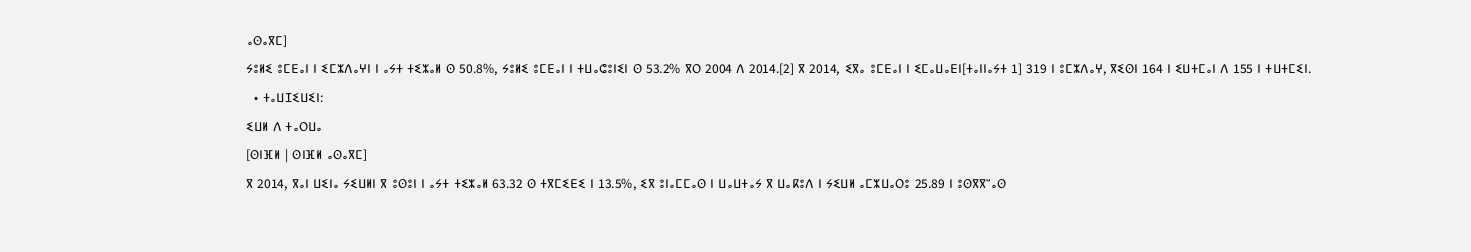ⴰⵙⴰⴳⵎ]
ⵢⵓⵍⵉ ⵓⵎⴹⴰⵏ ⵏ ⵉⵎⵣⴷⴰⵖⵏ ⵏ ⴰⵢⵜ ⵜⵉⵣⴰⵍ ⵙ 50.8%, ⵢⵓⵍⵉ ⵓⵎⴹⴰⵏ ⵏ ⵜⵡⴰⵛⵓⵏⵉⵏ ⵙ 53.2% ⴳⵔ 2004 ⴷ 2014.[2] ⴳ 2014, ⵉⴳⴰ ⵓⵎⴹⴰⵏ ⵏ ⵉⵎⴰⵡⴰⴹⵏ[ⵜⴰⵏⵏⴰⵢⵜ 1] 319 ⵏ ⵓⵎⵣⴷⴰⵖ, ⴳⵉⵙⵏ 164 ⵏ ⵉⵡⵜⵎⴰⵏ ⴷ 155 ⵏ ⵜⵡⵜⵎⵉⵏ.
  • ⵜⴰⵡⵊⵉⵡⵉⵏ:
ⵉⵡⵍ ⴷ ⵜⴰⵔⵡⴰ
[ⵙⵏⴼⵍ | ⵙⵏⴼⵍ ⴰⵙⴰⴳⵎ]
ⴳ 2014, ⴳⴰⵏ ⵡⵉⵏⴰ ⵢⵉⵡⵍⵏ ⴳ ⵓⵙⵓⵏ ⵏ ⴰⵢⵜ ⵜⵉⵣⴰⵍ 63.32 ⵙ ⵜⴳⵎⵉⴹⵉ ⵏ 13.5%, ⵉⴳ ⵓⵏⴰⵎⵎⴰⵙ ⵏ ⵡⴰⵡⵜⴰⵢ ⴳ ⵡⴰⴽⵓⴷ ⵏ ⵢⵉⵡⵍ ⴰⵎⵣⵡⴰⵔⵓ 25.89 ⵏ ⵓⵙⴳⴳⵯⴰⵙ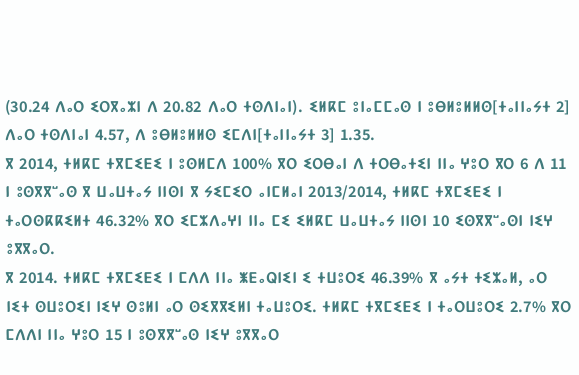(30.24 ⴷⴰⵔ ⵉⵔⴳⴰⵣⵏ ⴷ 20.82 ⴷⴰⵔ ⵜⵙⴷⵏⴰⵏ). ⵉⵍⴽⵎ ⵓⵏⴰⵎⵎⴰⵙ ⵏ ⵓⴱⵍⵓⵍⵍⵙ[ⵜⴰⵏⵏⴰⵢⵜ 2] ⴷⴰⵔ ⵜⵙⴷⵏⴰⵏ 4.57, ⴷ ⵓⴱⵍⵓⵍⵍⵙ ⵉⵎⴷⵏ[ⵜⴰⵏⵏⴰⵢⵜ 3] 1.35.
ⴳ 2014, ⵜⵍⴽⵎ ⵜⴳⵎⵉⴹⵉ ⵏ ⵓⵙⵍⵎⴷ 100% ⴳⵔ ⵉⵔⴱⴰⵏ ⴷ ⵜⵔⴱⴰⵜⵉⵏ ⵏⵏⴰ ⵖⵓⵔ ⴳⵔ 6 ⴷ 11 ⵏ ⵓⵙⴳⴳⵯⴰⵙ ⴳ ⵡⴰⵡⵜⴰⵢ ⵏⵏⵙⵏ ⴳ ⵢⵉⵎⵉⵔ ⴰⵏⵎⵍⴰⵏ 2013/2014, ⵜⵍⴽⵎ ⵜⴳⵎⵉⴹⵉ ⵏ ⵜⴰⵔⵙⴽⴽⵉⵍⵜ 46.32% ⴳⵔ ⵉⵎⵣⴷⴰⵖⵏ ⵏⵏⴰ ⵎⵉ ⵉⵍⴽⵎ ⵡⴰⵡⵜⴰⵢ ⵏⵏⵙⵏ 10 ⵉⵙⴳⴳⵯⴰⵙⵏ ⵏⵉⵖ ⵓⴳⴳⴰⵔ.
ⴳ 2014. ⵜⵍⴽⵎ ⵜⴳⵎⵉⴹⵉ ⵏ ⵎⴷⴷ ⵏⵏⴰ ⵥⴹⴰⵕⵏⵉⵏ ⵉ ⵜⵡⵓⵔⵉ 46.39% ⴳ ⴰⵢⵜ ⵜⵉⵣⴰⵍ, ⴰⵔ ⵏⵉⵜ ⵙⵡⵓⵔⵉⵏ ⵏⵉⵖ ⵙⵓⵍⵏ ⴰⵔ ⵙⵉⴳⴳⵉⵍⵏ ⵜⴰⵡⵓⵔⵉ. ⵜⵍⴽⵎ ⵜⴳⵎⵉⴹⵉ ⵏ ⵜⴰⵔⵡⵓⵔⵉ 2.7% ⴳⵔ ⵎⴷⴷⵏ ⵏⵏⴰ ⵖⵓⵔ 15 ⵏ ⵓⵙⴳⴳⵯⴰⵙ ⵏⵉⵖ ⵓⴳⴳⴰⵔ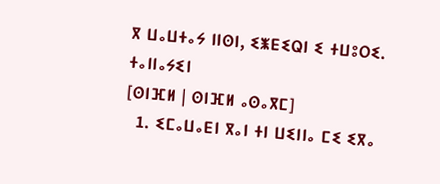ⴳ ⵡⴰⵡⵜⴰⵢ ⵏⵏⵙⵏ, ⵉⵥⴹⵉⵕⵏ ⵉ ⵜⵡⵓⵔⵉ.
ⵜⴰⵏⵏⴰⵢⵉⵏ
[ⵙⵏⴼⵍ | ⵙⵏⴼⵍ ⴰⵙⴰⴳⵎ]
  1. ⵉⵎⴰⵡⴰⴹⵏ ⴳⴰⵏ ⵜⵏ ⵡⵉⵏⵏⴰ ⵎⵉ ⵉⴳⴰ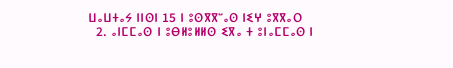ⵡⴰⵡⵜⴰⵢ ⵏⵏⵙⵏ 15 ⵏ ⵓⵙⴳⴳⵯⴰⵙ ⵏⵉⵖ ⵓⴳⴳⴰⵔ
  2. ⴰⵏⵎⵎⴰⵙ ⵏ ⵓⴱⵍⵓⵍⵍⵙ ⵉⴳⴰ ⵜ ⵓⵏⴰⵎⵎⴰⵙ ⵏ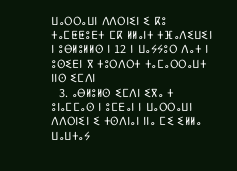ⵡⴰⵔⵔⴰⵡⵏ ⴷⴷⵔⵏⵉⵏ ⵉ ⴽⵓ ⵜⴰⵎⵟⵟⵓⴹⵜ ⵎⴽ ⵍⵍⴰⵏⵜ ⵜⴼⴰⴷⵉⵡⵉⵏ ⵏ ⵓⴱⵍⵓⵍⵍⵙ ⵏ 12 ⵏ ⵡⴰⵢⵢⵓⵔ ⴷⴰⵜ ⵏ ⵓⵙⵉⴹⵏ ⴳ ⵜⵓⵔⴷⵔⵜ ⵜⴰⵎⴰⵔⵔⴰⵡⵜ ⵏⵏⵙ ⵉⵎⴷⵏ
  3. ⴰⴱⵍⵓⵍⵙ ⵉⵎⴷⵏ ⵉⴳⴰ ⵜ ⵓⵏⴰⵎⵎⴰⵙ ⵏ ⵓⵎⴹⴰⵏ ⵏ ⵡⴰⵔⵔⴰⵡⵏ ⴷⴷⵔⵏⵉⵏ ⵉ ⵜⵙⴷⵏⴰⵏ ⵏⵏⴰ ⵎⵉ ⵉⵍⵍⴰ ⵡⴰⵡⵜⴰⵢ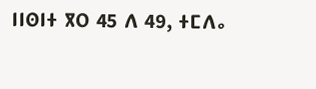ⵏⵏⵙⵏⵜ ⴳⵔ 45 ⴷ 49, ⵜⵎⴷⴰ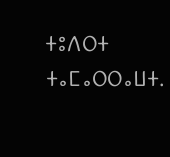ⵜⵓⴷⵔⵜ ⵜⴰⵎⴰⵔⵔⴰⵡⵜ.